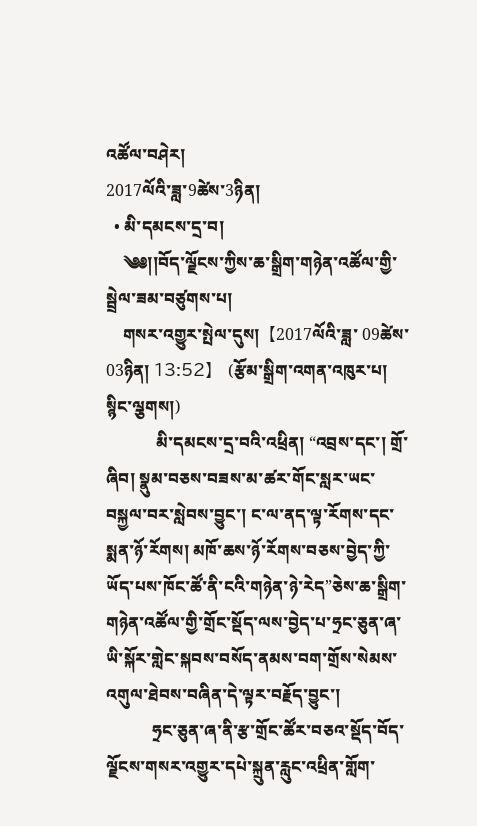འཚོལ་བཤེར།
2017ལོའི་ཟླ་9ཚེས་3ཉིན།
  • མི་དམངས་དྲ་བ།
    ༄༅།།བོད་ལྗོངས་ཀྱིས་ཆ་སྒྲིག་གཉེན་འཚོལ་གྱི་སྦྲེལ་ཟམ་བཙུགས་པ།
    གསར་འགྱུར་སྤེལ་དུས།  【2017ལོའི་ཟླ་ 09ཚེས་03ཉིན། 13:52】   (རྩོམ་སྒྲིག་འགན་འཁུར་པ། སྙིང་ལྕགས།)
            མི་དམངས་དྲ་བའི་འཕྲིན། “འབྲས་དང་། གྲོ་ཞིབ། སྣུམ་བཅས་བཟས་མ་ཚར་གོང་སླར་ཡང་བསྐྱལ་བར་སླེབས་བྱུང་། ང་ལ་ནད་ལྟ་རོགས་དང་སྨན་ཉོ་རོགས། མཁོ་ཆས་ཉོ་རོགས་བཅས་བྱེད་ཀྱི་ཡོད་པས་ཁོང་ཚོ་ནི་ངའི་གཉེན་ཉེ་རེད”ཅེས་ཆ་སྒྲིག་གཉེན་འཚོལ་གྱི་གྲོང་སྡོད་ལས་བྱེད་པ་ཧྲང་ཅུན་ཞ་ཡི་སྐོར་གླེང་སྐབས་བསོད་ནམས་བག་གྲོས་སེམས་འགུལ་ཐེབས་བཞིན་དེ་ལྟར་བརྗོད་བྱུང་།
           ཧྲང་ཅུན་ཞ་ནི་རྩ་གྲོང་ཚོར་བཅའ་སྡོད་བོད་ལྗོངས་གསར་འགྱུར་དཔེ་སྐྲུན་རླུང་འཕྲིན་གློག་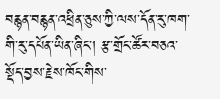བརྙན་བརྙན་འཕྲིན་ཅུས་ཀྱི་ལས་དོན་རུ་ཁག་གི་རུ་དཔོན་ཡིན་ཞིང་། རྩ་གྲོང་ཚོར་བཅའ་སྡོད་བྱས་རྗེས་ཁོང་གིས་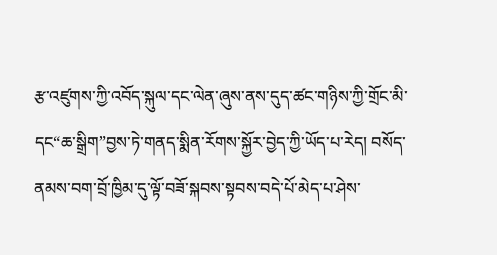རྩ་འཛུགས་ཀྱི་འབོད་སྐུལ་དང་ལེན་ཞུས་ནས་དུད་ཚང་གཉིས་ཀྱི་གྲོང་མི་དང“ཆ་སྒྲིག”བྱས་ཏེ་གནད་སྨིན་རོགས་སྐྱོར་བྱེད་ཀྱི་ཡོད་པ་རེད། བསོད་ནམས་བག་བྲོ་ཁྱིམ་དུ་ལྟོ་བཟོ་སྐབས་སྟབས་བདེ་པོ་མེད་པ་ཤེས་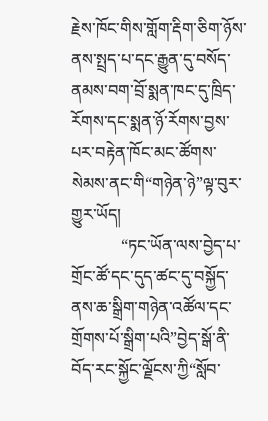རྗེས་ཁོང་གིས་གློག་རྡིག་ཅིག་ཉོས་ནས་སྤྲད་པ་དང་རྒྱུན་དུ་བསོད་ནམས་བག་བྲོ་སྨན་ཁང་དུ་ཁྲིད་རོགས་དང་སྨན་ཉོ་རོགས་བྱས་པར་བརྟེན་ཁོང་མང་ཚོགས་སེམས་ནང་གི“གཉེན་ཉེ”ལྟ་བུར་གྱུར་ཡོད།
            “ཏང་ཡོན་ལས་བྱེད་པ་གྲོང་ཚོ་དང་དུད་ཚང་དུ་བསྐྱོད་ནས་ཆ་སྒྲིག་གཉེན་འཚོལ་དང་གྲོགས་པོ་སྒྲིག་པའི”བྱེད་སྒོ་ནི་བོད་རང་སྐྱོང་ལྗོངས་ཀྱི“སློབ་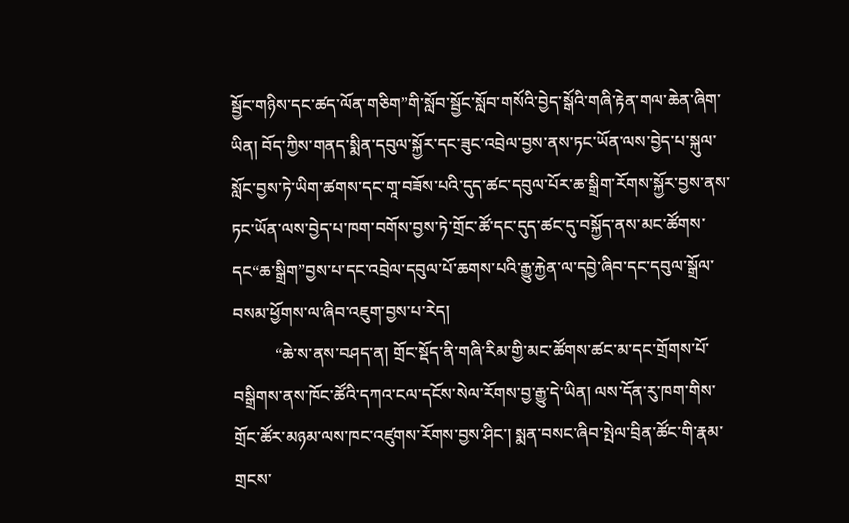སྦྱོང་གཉིས་དང་ཚད་ལོན་གཅིག”གི་སློབ་སྦྱོང་སློབ་གསོའི་བྱེད་སྒོའི་གཞི་རྟེན་གལ་ཆེན་ཞིག་ཡིན། བོད་ཀྱིས་གནད་སྨིན་དབུལ་སྐྱོར་དང་ཟུང་འབྲེལ་བྱས་ནས་ཏང་ཡོན་ལས་བྱེད་པ་སྐུལ་སློང་བྱས་ཏེ་ཡིག་ཚགས་དང་གཱ་བཟོས་པའི་དུད་ཚང་དབུལ་པོར་ཆ་སྒྲིག་རོགས་སྐྱོར་བྱས་ནས་ཏང་ཡོན་ལས་བྱེད་པ་ཁག་བགོས་བྱས་ཏེ་གྲོང་ཚོ་དང་དུད་ཚང་དུ་བསྐྱོད་ནས་མང་ཚོགས་དང“ཆ་སྒྲིག”བྱས་པ་དང་འབྲེལ་དབུལ་པོ་ཆགས་པའི་རྒྱུ་རྐྱེན་ལ་དབྱེ་ཞིབ་དང་དབུལ་སྒྲོལ་བསམ་ཕྱོགས་ལ་ཞིབ་འཇུག་བྱས་པ་རེད།
          “ཆེ་ས་ནས་བཤད་ན། གྲོང་སྡོད་ནི་གཞི་རིམ་གྱི་མང་ཚོགས་ཚང་མ་དང་གྲོགས་པོ་བསྒྲིགས་ནས་ཁོང་ཚོའི་དཀའ་ངལ་དངོས་སེལ་རོགས་བྱ་རྒྱུ་དེ་ཡིན། ལས་དོན་རུ་ཁག་གིས་གྲོང་ཚོར་མཉམ་ལས་ཁང་འཛུགས་རོགས་བྱས་ཤིང་། སྨན་བསང་ཞིབ་སྤེལ་བྲིན་ཚོང་གི་རྣམ་གྲངས་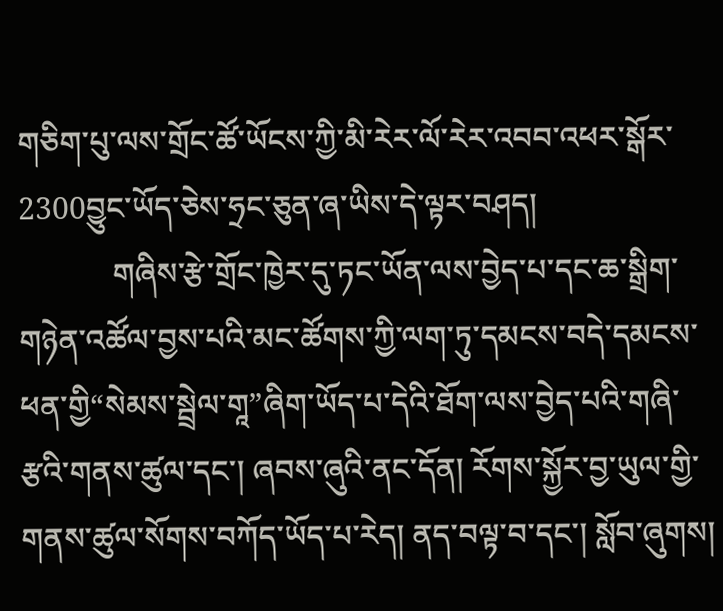གཅིག་པུ་ལས་གྲོང་ཚོ་ཡོངས་ཀྱི་མི་རེར་ལོ་རེར་འབབ་འཕར་སྒོར་2300བྱུང་ཡོད་ཅེས་ཧྲང་ཅུན་ཞ་ཡིས་དེ་ལྟར་བཤད།
            གཞིས་རྩེ་གྲོང་ཁྱེར་དུ་ཏང་ཡོན་ལས་བྱེད་པ་དང་ཆ་སྒྲིག་གཉེན་འཚོལ་བྱས་པའི་མང་ཚོགས་ཀྱི་ལག་ཏུ་དམངས་བདེ་དམངས་ཕན་གྱི“སེམས་སྦྲེལ་གཱ”ཞིག་ཡོད་པ་དེའི་ཐོག་ལས་བྱེད་པའི་གཞི་རྩའི་གནས་ཚུལ་དང་། ཞབས་ཞུའི་ནང་དོན། རོགས་སྐྱོར་བྱ་ཡུལ་གྱི་གནས་ཚུལ་སོགས་བཀོད་ཡོད་པ་རེད། ནད་བལྟ་བ་དང་། སློབ་ཞུགས།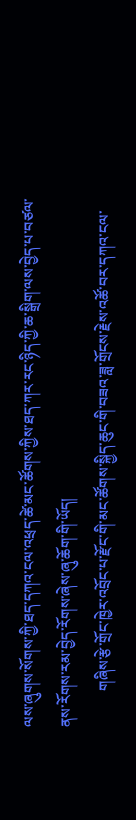ལས་ཞུགས་སོགས་ཀྱི་ཐད་དཀའ་ངལ་འཕྲད་ཚེ་མང་ཚོགས་ཀྱིས་ཐད་ཀར་རང་ཉིད་ཀྱི་ཆ་སྒྲིག་ལས་བྱེད་པ་བཙལ་ནས་རོགས་རམ་བྱེད་རོགས་ཞེས་ཞུ་ཆོག་གི་ཡོད།
          གཞིས་རྩེ་གྲོང་ཁྱེར་འབྲོང་པ་རྫོང་གི་མང་ཚོགས་སྐྱིད་ཆུང་གི་བཟའ་ཟླ་གྲོངས་རྗེས་འཚོ་བར་དཀའ་ངལ་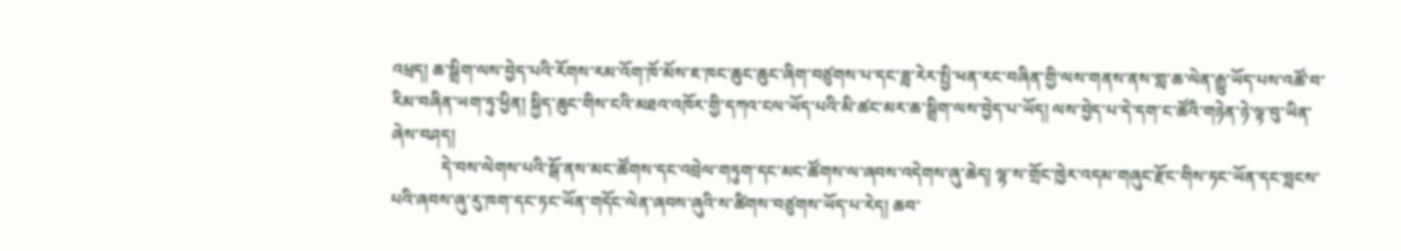འཕྲད། ཆ་སྒྲིག་ལས་བྱེད་པའི་རོགས་རམ་འོག་ཁོ་མོས་ཇ་ཁང་ཆུང་ཆུང་ཞིག་བཙུགས་པ་དང་ཟླ་རེར་སྤྱི་ཕན་རང་བཞིན་གྱི་ལས་གནས་ནས་གླ་ཆ་ལེན་རྒྱུ་ཡོད་པས་འཚོ་བ་རིམ་བཞིན་ཡག་ཏུ་ཕྱིན། སྐྱིད་ཆུང་གིས་ངའི་མཐའ་འཁོར་གྱི་དཀའ་ངལ་ཡོད་པའི་མི་ཚང་མར་ཆ་སྒྲིག་ལས་བྱེད་པ་ཡོད། ལས་བྱེད་པ་དེ་དག་ང་ཚོའི་གཉེན་ཉེ་ལྟ་བུ་ཡིན་ཞེས་བཤད།
            དེ་བས་ལེགས་པའི་སྒོ་ནས་མང་ཚོགས་དང་འབྲེལ་གཏུག་དང་མང་ཚོགས་ལ་ཞབས་འདེགས་ཞུ་ཆེད། ལྷ་ས་གྲོང་ཁྱེར་འདམ་གཞུང་རྫོང་གིས་ཏང་ཡོན་དང་བླངས་པའི་ཞབས་ཞུ་རུ་ཁག་དང་ཏང་ཡོན་གདོང་ལེན་ཞབས་ཞུའི་ས་ཚིགས་བཙུགས་ཡོད་པ་རེད། ཆབ་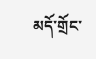མདོ་གྲོང་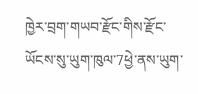ཁྱེར་བྲག་གཡབ་རྫོང་གིས་རྫོང་ཡོངས་སུ་ཡུག་ཁུལ་7ཕྱེ་ནས་ཡུག་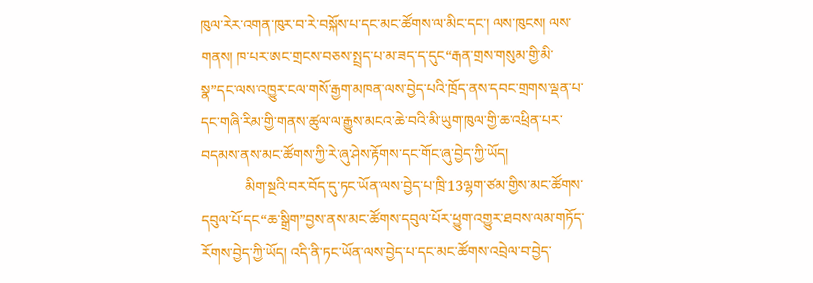ཁུལ་རེར་འགན་ཁུར་བ་རེ་བསྐོས་པ་དང་མང་ཚོགས་ལ་མིང་དང་། ལས་ཁུངས། ལས་གནས། ཁ་པར་ཨང་གྲངས་བཅས་སྤྲད་པ་མ་ཟད་ད་དུང“རྒན་གྲས་གསུམ་གྱི་མི་སྣ”དང་ལས་འཁྱུར་ངལ་གསོ་རྒྱག་མཁན་ལས་བྱེད་པའི་ཁྲོད་ནས་དབང་གྲགས་ལྡན་པ་དང་གཞི་རིམ་གྱི་གནས་ཚུལ་ལ་རྒྱུས་མངའ་ཆེ་བའི་མི་ཡུག་ཁུལ་གྱི་ཆ་འཕྲིན་པར་བདམས་ནས་མང་ཚོགས་ཀྱི་རེ་ཞུ་ཤེས་རྟོགས་དང་གོང་ཞུ་བྱེད་ཀྱི་ཡོད།
            མིག་སྔའི་བར་བོད་དུ་ཏང་ཡོན་ལས་བྱེད་པ་ཁྲི་13ལྷག་ཙམ་གྱིས་མང་ཚོགས་དབུལ་པོ་དང“ཆ་སྒྲིག”བྱས་ནས་མང་ཚོགས་དབུལ་པོར་ཕྱུག་འགྱུར་ཐབས་ལམ་གཏོད་རོགས་བྱེད་ཀྱི་ཡོད། འདི་ནི་ཏང་ཡོན་ལས་བྱེད་པ་དང་མང་ཚོགས་འབྲེལ་བ་བྱེད་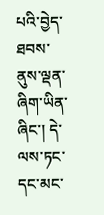པའི་བྱེད་ཐབས་ནུས་ལྡན་ཞིག་ཡིན་ཞིང་། དེ་ལས་ཏང་དང་མང་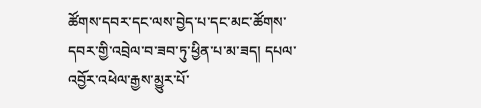ཚོགས་དབར་དང་ལས་བྱེད་པ་དང་མང་ཚོགས་དབར་གྱི་འབྲེལ་བ་ཟབ་ཏུ་ཕྱིན་པ་མ་ཟད། དཔལ་འབྱོར་འཕེལ་རྒྱས་མྱུར་པོ་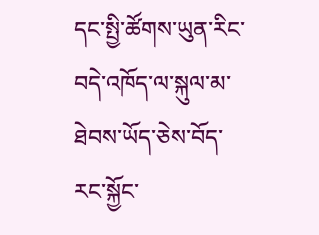དང་སྤྱི་ཚོགས་ཡུན་རིང་བདེ་འཁོད་ལ་སྐུལ་མ་ཐེབས་ཡོད་ཅེས་བོད་རང་སྐྱོང་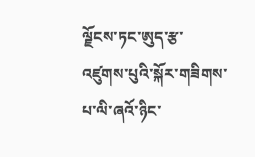ལྗོངས་ཏང་ཨུད་རྩ་འཛུགས་པུའི་སྐོར་གཟིགས་པ་ལི་ཞའོ་ཉིང་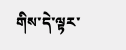གིས་དེ་ལྟར་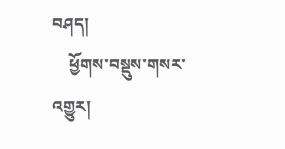བཤད།
    ཕྱོགས་བསྡུས་གསར་འགྱུར།